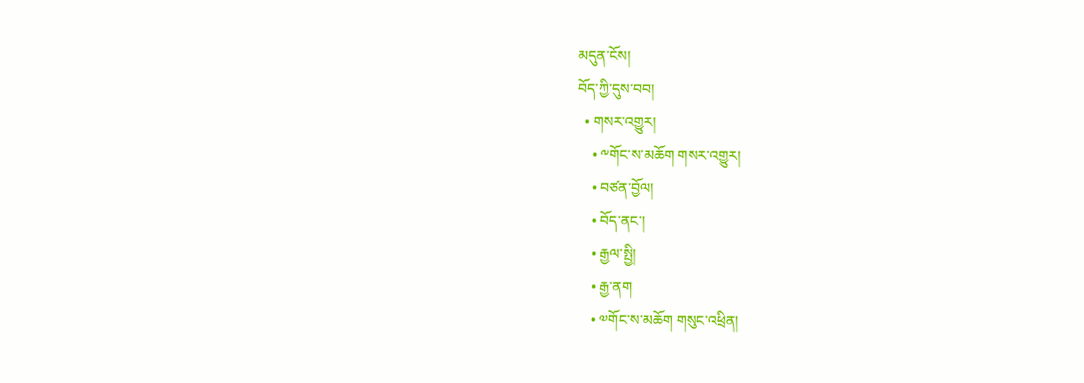མདུན་ངོས།
བོད་ཀྱི་དུས་བབ།
  • གསར་འགྱུར།
    • ༸གོང་ས་མཆོག གསར་འགྱུར།
    • བཙན་བྱོལ།
    • བོད་ནང་།
    • རྒྱལ་སྤྱི།
    • རྒྱ་ནག
    • ༧གོང་ས་མཆོག གསུང་འཕྲིན།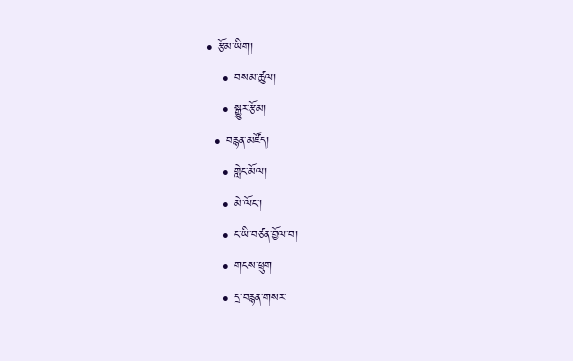• རྩོམ་ཡིག།
    • བསམ་ཚུལ།
    • སྒྱུར་རྩོམ།
  • བརྙན་མཛོད།
    • གླེང་མོལ།
    • མེ་ལོང་།
    • ང་ཡི་བཙན་བྱོལ་བ།
    • གངས་ཕྲུག
    • དྲ་བརྙན་གསར་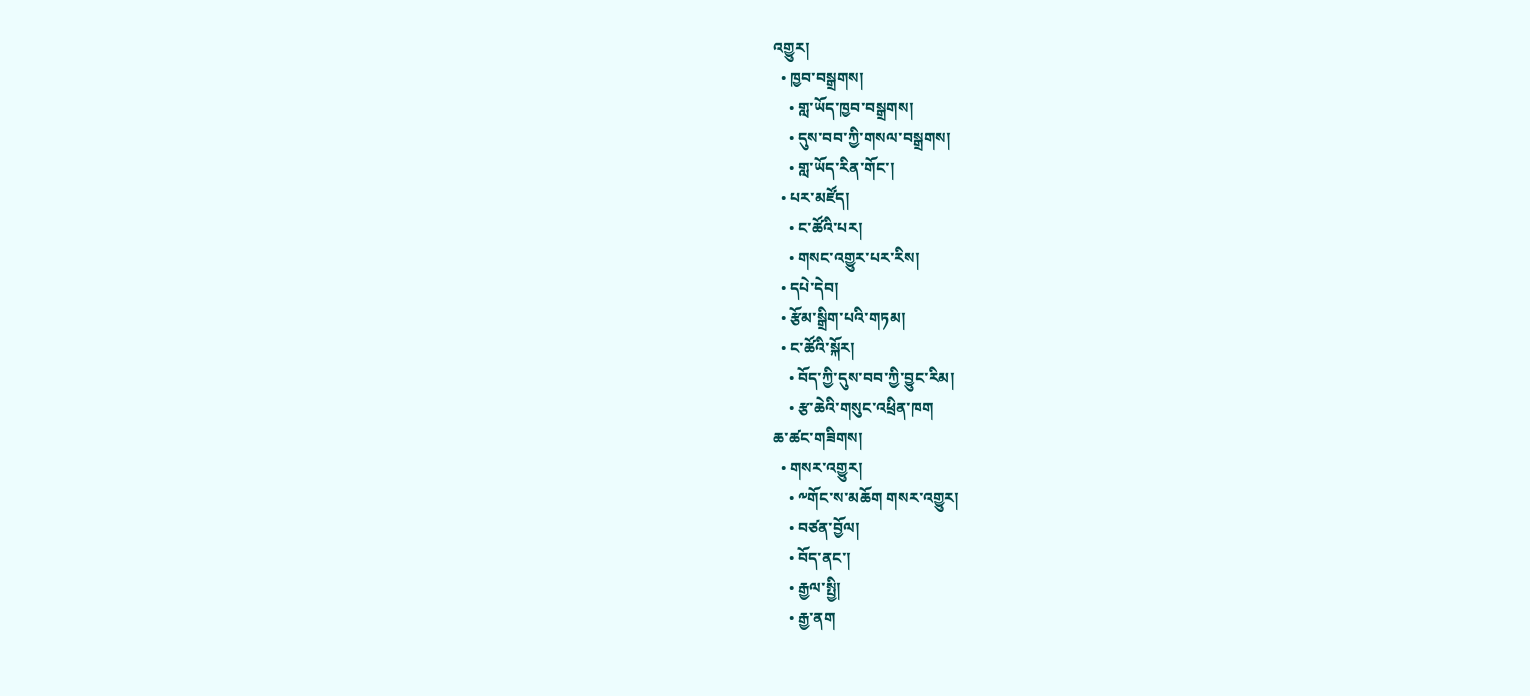འགྱུར།
  • ཁྱབ་བསྒྲགས།
    • གླ་ཡོད་ཁྱབ་བསྒྲགས།
    • དུས་བབ་ཀྱི་གསལ་བསྒྲགས།
    • གླ་ཡོད་རིན་གོང་།
  • པར་མཛོད།
    • ང་ཚོའི་པར།
    • གསང་འགྱུར་པར་རིས།
  • དཔེ་དེབ།
  • རྩོམ་སྒྲིག་པའི་གཏམ།
  • ང་ཚོའི་སྐོར།
    • བོད་ཀྱི་དུས་བབ་ཀྱི་བྱུང་རིམ།
    • རྩ་ཆེའི་གསུང་འཕྲིན་ཁག
ཆ་ཚང་གཟིགས།
  • གསར་འགྱུར།
    • ༸གོང་ས་མཆོག གསར་འགྱུར།
    • བཙན་བྱོལ།
    • བོད་ནང་།
    • རྒྱལ་སྤྱི།
    • རྒྱ་ནག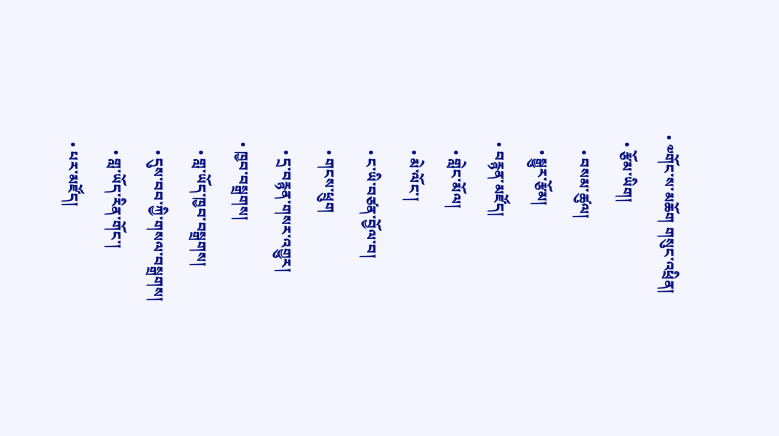• ༧གོང་ས་མཆོག གསུང་འཕྲིན།
  • རྩོམ་ཡིག།
    • བསམ་ཚུལ།
    • སྒྱུར་རྩོམ།
  • བརྙན་མཛོད།
    • གླེང་མོལ།
    • མེ་ལོང་།
    • ང་ཡི་བཙན་བྱོལ་བ།
    • གངས་ཕྲུག
    • དྲ་བརྙན་གསར་འགྱུར།
  • ཁྱབ་བསྒྲགས།
    • གླ་ཡོད་ཁྱབ་བསྒྲགས།
    • དུས་བབ་ཀྱི་གསལ་བསྒྲགས།
    • གླ་ཡོད་རིན་གོང་།
  • པར་མཛོད།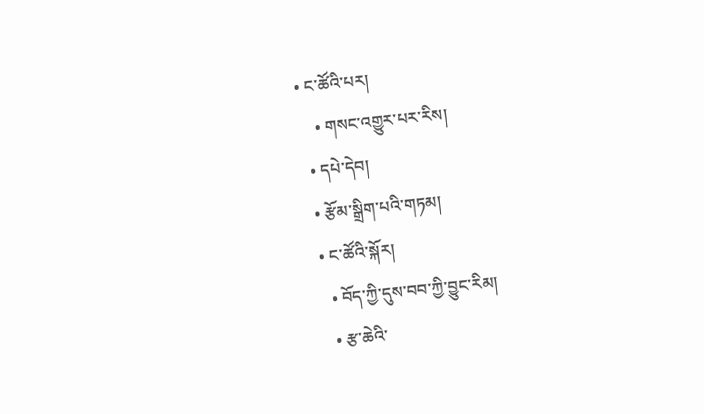• ང་ཚོའི་པར།
    • གསང་འགྱུར་པར་རིས།
  • དཔེ་དེབ།
  • རྩོམ་སྒྲིག་པའི་གཏམ།
  • ང་ཚོའི་སྐོར།
    • བོད་ཀྱི་དུས་བབ་ཀྱི་བྱུང་རིམ།
    • རྩ་ཆེའི་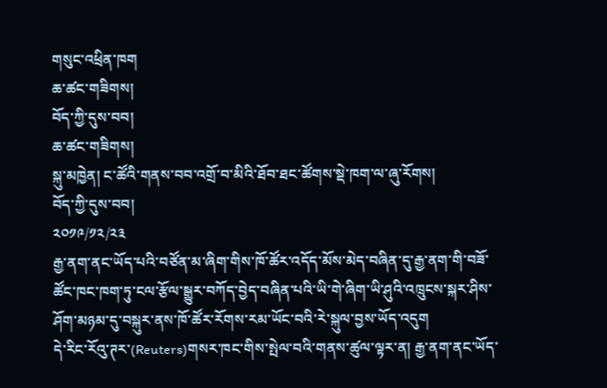གསུང་འཕྲིན་ཁག
ཆ་ཚང་གཟིགས།
བོད་ཀྱི་དུས་བབ།
ཆ་ཚང་གཟིགས།
སྐུ་མཁྱེན། ང་ཚོའི་གནས་བབ་འགྲོ་བ་མིའི་ཐོབ་ཐང་ཚོགས་སྡེ་ཁག་ལ་ཞུ་རོགས།
བོད་ཀྱི་དུས་བབ།
༢༠༡༩/༡༢/༢༣
རྒྱ་ནག་ནང་ཡོད་པའི་བཙོན་མ་ཞིག་གིས་ཁོ་ཚོར་འདོད་མོས་མེད་བཞིན་དུ་རྒྱ་ནག་གི་བཟོ་ཚོང་ཁང་ཁག་ཏུ་ངལ་རྩོལ་སྒྱུར་བཀོད་བྱེད་བཞིན་པའི་ཡི་གེ་ཞིག་ཡི་ཤུའི་འཁྲུངས་སྐར་ཤིས་ཤོག་མཉམ་དུ་བསྐུར་ནས་ཁོ་ཚོར་རོགས་རམ་ཡོང་བའི་རེ་སྐུལ་བྱས་ཡོད་འདུག
དེ་རིང་རོའུ་ཊར་(Reuters)གསར་ཁང་གིས་སྤེལ་བའི་གནས་ཚུལ་ལྟར་ན། རྒྱ་ནག་ནང་ཡོད་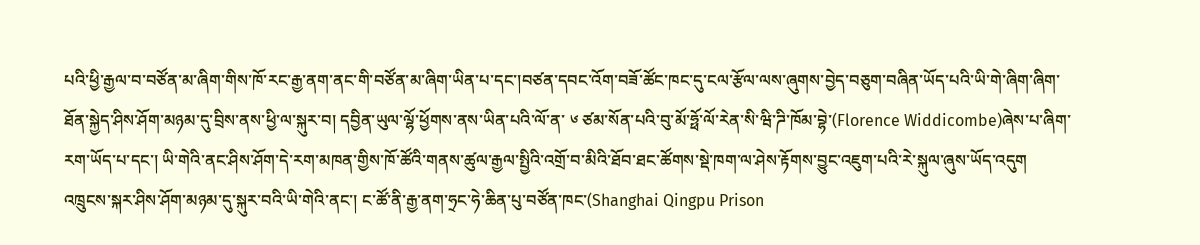པའི་ཕྱི་རྒྱལ་བ་བཙོན་མ་ཞིག་གིས་ཁོ་རང་རྒྱ་ནག་ནང་གི་བཙོན་མ་ཞིག་ཡིན་པ་དང་།བཙན་དབང་འོག་བཟོ་ཚོང་ཁང་དུ་ངལ་རྩོལ་ལས་ཞུགས་བྱེད་བཅུག་བཞིན་ཡོད་པའི་ཡི་གེ་ཞིག་ཞིག་ཐོན་སྐྱེད་ཤིས་ཤོག་མཉམ་དུ་བྲིས་ནས་ཕྱི་ལ་སྐུར་བ། དབྱིན་ཡུལ་ལྷོ་ཕྱོགས་ནས་ཡིན་པའི་ལོ་ན་ ༦ ཙམ་སོན་པའི་བུ་མོ་ཧྥོ་ལོ་རེན་སི་ཝི་ཌི་ཁོམ་བྷེ་(Florence Widdicombe)ཞེས་པ་ཞིག་རག་ཡོད་པ་དང་། ཡི་གེའི་ནང་ཤིས་ཤོག་དེ་རག་མཁན་གྱིས་ཁོ་ཚོའི་གནས་ཚུལ་རྒྱལ་སྤྱིའི་འགྲོ་བ་མིའི་ཐོབ་ཐང་ཚོགས་སྡེ་ཁག་ལ་ཤེས་རྟོགས་བྱུང་འཇུག་པའི་རེ་སྐུལ་ཞུས་ཡོད་འདུག
འཁྲུངས་སྐར་ཤིས་ཤོག་མཉམ་དུ་སྐུར་བའི་ཡི་གེའི་ནང་། ང་ཚོ་ནི་རྒྱ་ནག་ཧྲང་ཧེ་ཆིན་པུ་བཙོན་ཁང་(Shanghai Qingpu Prison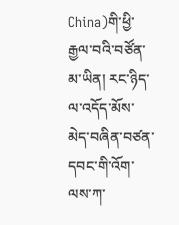China)གི་ཕྱི་རྒྱལ་བའི་བཙོན་མ་ཡིན། རང་ཉིད་ལ་འདོད་མོས་མེད་བཞིན་བཙན་དབང་གི་འོག་ལས་ཀ་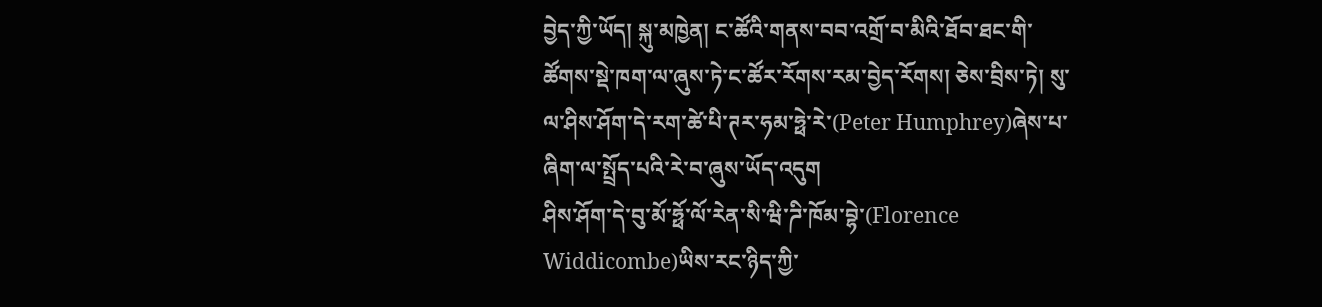བྱེད་ཀྱི་ཡོད། སྐུ་མཁྱེན། ང་ཚོའི་གནས་བབ་འགྲོ་བ་མིའི་ཐོབ་ཐང་གི་ཚོགས་སྡེ་ཁག་ལ་ཞུས་ཏེ་ང་ཚོར་རོགས་རམ་བྱེད་རོགས། ཅེས་བྲིས་ཏེ། སུ་ལ་ཤིས་ཤོག་དེ་རག་ཚེ་པི་ཊར་ཧམ་ཧྥེ་རེ་(Peter Humphrey)ཞེས་པ་ཞིག་ལ་སྤྲོད་པའི་རེ་བ་ཞུས་ཡོད་འདུག
ཤིས་ཤོག་དེ་བུ་མོ་ཧྥོ་ལོ་རེན་སི་ཝི་ཌི་ཁོམ་བྷེ་(Florence Widdicombe)ཡིས་རང་ཉིད་ཀྱི་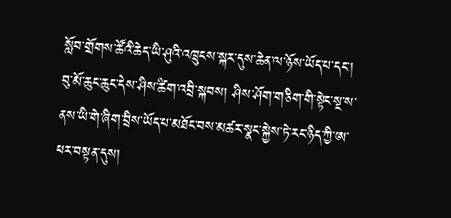སློབ་གྲོགས་ཚོའི་ཆེད་ཡི་ཤུའི་འཁྲུངས་སྐར་དུས་ཆེན་ལ་ཉོས་ཡོད་པ་དང་། བུ་མོ་ཆུང་ཆུང་དེས་ཤིས་ཚིག་འབྲི་སྐབས། ཤིས་ཤོག་གཅིག་གི་སྟེང་སྔ་ས་ནས་ཡི་གེ་ཞིག་བྲིས་ཡོད་པ་མཐོང་བས་མཚར་སྣང་སྐྱེས་ཏེ་རང་ཉིད་ཀྱི་ཨ་ཕར་བསྟན་དུས།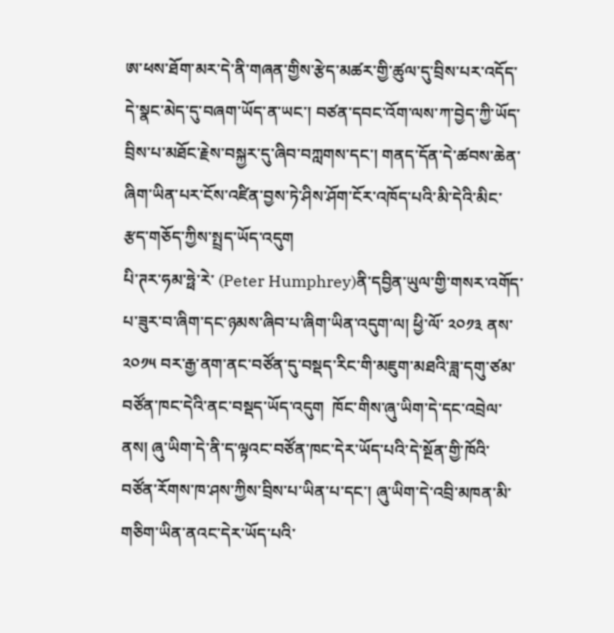ཨ་ཕས་ཐོག་མར་དེ་ནི་གཞན་གྱིས་རྩེད་མཚར་གྱི་ཚུལ་དུ་བྲིས་པར་འདོད་དེ་སྣང་མེད་དུ་བཞག་ཡོད་ན་ཡང་། བཙན་དབང་འོག་ལས་ཀ་བྱེད་ཀྱི་ཡོད་བྲིས་པ་མཐོང་རྗེས་བསྐྱར་དུ་ཞིབ་བཀླགས་དང་། གནད་དོན་དེ་ཚབས་ཆེན་ཞིག་ཡིན་པར་ངོས་འཛིན་བྱས་ཏེ་ཤིས་ཤོག་ངོར་འཁོད་པའི་མི་དེའི་མིང་རྩད་གཅོད་ཀྱིས་སྤྲད་ཡོད་འདུག
པི་ཊར་ཧམ་ཧྥེ་རེ་ (Peter Humphrey)ནི་དབྱིན་ཡུལ་གྱི་གསར་འགོད་པ་ཟུར་བ་ཞིག་དང་ཉམས་ཞིབ་པ་ཞིག་ཡིན་འདུག་ལ། ཕྱི་ལོ་ ༢༠༡༣ ནས་ ༢༠༡༥ བར་རྒྱ་ནག་ནང་བཙོན་དུ་བསྡད་རིང་གི་མཇུག་མཐའི་ཟླ་དགུ་ཙམ་བཙོན་ཁང་དེའི་ནང་བསྡད་ཡོད་འདུག  ཁོང་གིས་ཞུ་ཡིག་དེ་དང་འབྲེལ་ནས། ཞུ་ཡིག་དེ་ནི་ད་ལྟའང་བཙོན་ཁང་དེར་ཡོད་པའི་དེ་སྔོན་གྱི་ཁོའི་བཙོན་རོགས་ཁ་ཤས་ཀྱིས་བྲིས་པ་ཡིན་པ་དང་། ཞུ་ཡིག་དེ་འབྲི་མཁན་མི་གཅིག་ཡིན་ནའང་དེར་ཡོད་པའི་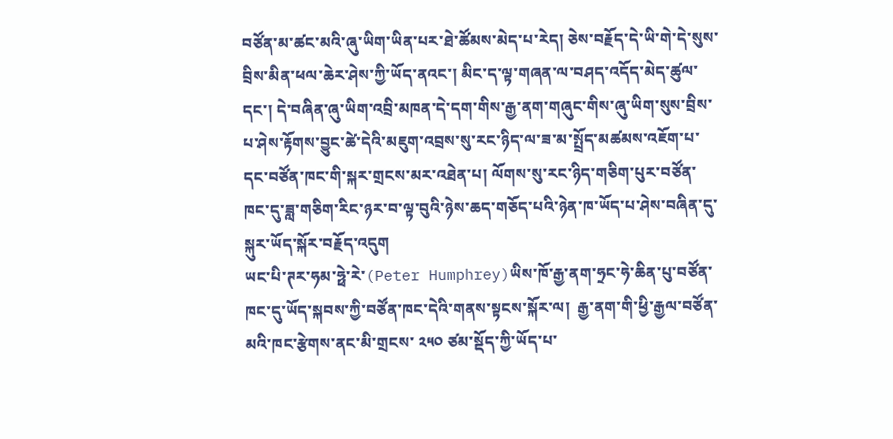བཙོན་མ་ཚང་མའི་ཞུ་ཡིག་ཡིན་པར་ཐེ་ཚོམས་མེད་པ་རེད། ཅེས་བརྗོད་དེ་ཡི་གེ་དེ་སུས་བྲིས་མིན་ཕལ་ཆེར་ཤེས་ཀྱི་ཡོད་ནའང་། མིང་ད་ལྟ་གཞན་ལ་བཤད་འདོད་མེད་ཚུལ་དང་། དེ་བཞིན་ཞུ་ཡིག་འབྲི་མཁན་དེ་དག་གིས་རྒྱ་ནག་གཞུང་གིས་ཞུ་ཡིག་སུས་བྲིས་པ་ཤེས་རྟོགས་བྱུང་ཚེ་དེའི་མཇུག་འབྲས་སུ་རང་ཉིད་ལ་ཟ་མ་སྤྲོད་མཚམས་འཇོག་པ་དང་བཙོན་ཁང་གི་སྐར་གྲངས་མར་འཐེན་པ། ལོགས་སུ་རང་ཉིད་གཅིག་པུར་བཙོན་ཁང་དུ་ཟླ་གཅིག་རིང་ཉར་བ་ལྟ་བུའི་ཉེས་ཆད་གཅོད་པའི་ཉེན་ཁ་ཡོད་པ་ཤེས་བཞིན་དུ་སྐུར་ཡོད་སྐོར་བརྗོད་འདུག
ཡང་པི་ཊར་ཧམ་ཧྥེ་རེ་(Peter Humphrey)ཡིས་ཁོ་རྒྱ་ནག་ཧྲང་ཧེ་ཆིན་པུ་བཙོན་ཁང་དུ་ཡོད་སྐབས་ཀྱི་བཙོན་ཁང་དེའི་གནས་སྟངས་སྐོར་ལ།  རྒྱ་ནག་གི་ཕྱི་རྒྱལ་བཙོན་མའི་ཁང་རྩེགས་ནང་མི་གྲངས་ ༢༥༠ ཙམ་སྡོད་ཀྱི་ཡོད་པ་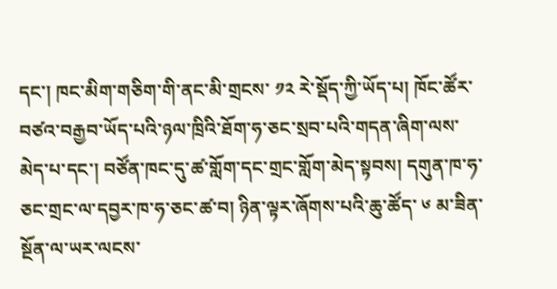དང་། ཁང་མིག་གཅིག་གི་ནང་མི་གྲངས་ ༡༢ རེ་སྡོད་ཀྱི་ཡོད་པ། ཁོང་ཚོར་བཙའ་བརྒྱབ་ཡོད་པའི་ཉལ་ཁྲིའི་ཐོག་ཧ་ཅང་སྲབ་པའི་གདན་ཞིག་ལས་མེད་པ་དང་། བཙོན་ཁང་དུ་ཚ་གློག་དང་གྲང་གློག་མེད་སྟབས། དགུན་ཁ་ཧ་ཅང་གྲང་ལ་དབྱར་ཁ་ཧ་ཅང་ཚ་བ། ཉིན་ལྟར་ཞོགས་པའི་ཆུ་ཚོད་ ༦ མ་ཟིན་སྔོན་ལ་ཡར་ལངས་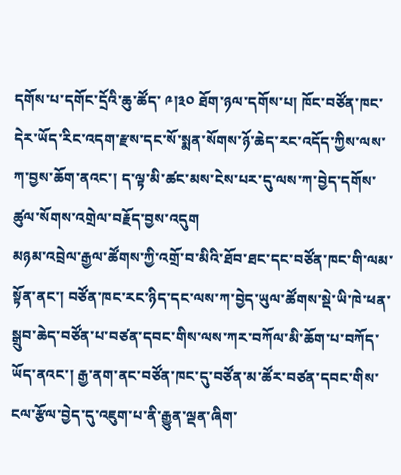དགོས་པ་དགོང་དྲོའི་ཆུ་ཚོད་ ༩།༣༠ ཐོག་ཉལ་དགོས་པ། ཁོང་བཙོན་ཁང་དེར་ཡོད་རིང་འདག་རྫས་དང་སོ་སྨན་སོགས་ཉོ་ཆེད་རང་འདོད་ཀྱིས་ལས་ཀ་བྱས་ཆོག་ནའང་། ད་ལྟ་མི་ཚང་མས་ངེས་པར་དུ་ལས་ཀ་བྱེད་དགོས་ཚུལ་སོགས་འགྲེལ་བརྗོད་བྱས་འདུག
མཉམ་འབྲེལ་རྒྱལ་ཚོགས་ཀྱི་འགྲོ་བ་མིའི་ཐོབ་ཐང་དང་བཙོན་ཁང་གི་ལམ་སྟོན་ནང་། བཙོན་ཁང་རང་ཉིད་དང་ལས་ཀ་བྱེད་ཡུལ་ཚོགས་སྡེ་ཡི་ཁེ་ཕན་སྒྲུབ་ཆེད་བཙོན་པ་བཙན་དབང་གིས་ལས་ཀར་བཀོལ་མི་ཆོག་པ་བཀོད་ཡོད་ནའང་། རྒྱ་ནག་ནང་བཙོན་ཁང་དུ་བཙོན་མ་ཚོར་བཙན་དབང་གིས་ངལ་རྩོལ་བྱེད་དུ་འཇུག་པ་ནི་རྒྱུན་ལྡན་ཞིག་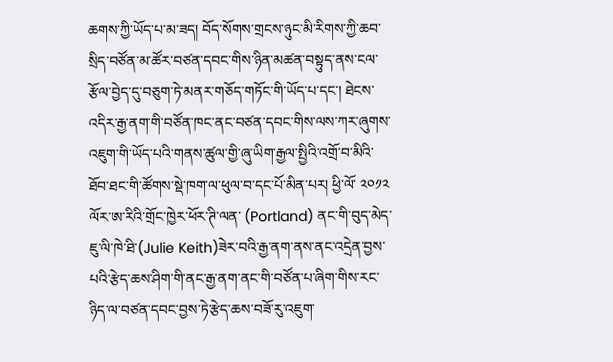ཆགས་ཀྱི་ཡོད་པ་མ་ཟད། བོད་སོགས་གྲངས་ཉུང་མི་རིགས་ཀྱི་ཆབ་སྲིད་བཙོན་མ་ཚོར་བཙན་དབང་གིས་ཉིན་མཚན་བསྟུད་ནས་ངལ་རྩོལ་བྱེད་དུ་བཅུག་ཏེ་མནར་གཅོད་གཏོང་གི་ཡོད་པ་དང་། ཐེངས་འདིར་རྒྱ་ནག་གི་བཙོན་ཁང་ནང་བཙན་དབང་གིས་ལས་ཀར་ཞུགས་འཇུག་གི་ཡོད་པའི་གནས་ཚུལ་གྱི་ཞུ་ཡིག་རྒྱལ་སྤྱིའི་འགྲོ་བ་མིའི་ཐོབ་ཐང་གི་ཚོགས་སྡེ་ཁག་ལ་ཕུལ་བ་དང་པོ་མིན་པར། ཕྱི་ལོ་ ༢༠༡༢ ལོར་ཨ་རིའི་གྲོང་ཁྱེར་ཕོར་ཊི་ལན་ (Portland) ནང་གི་བུད་མེད་ཇུ་ལི་ཁེ་ཐི་(Julie Keith)ཟེར་བའི་རྒྱ་ནག་ནས་ནང་འདྲེན་བྱས་པའི་རྩེད་ཆས་ཤིག་གི་ནང་རྒྱ་ནག་ནང་གི་བཙོན་པ་ཞིག་གིས་རང་ཉིད་ལ་བཙན་དབང་བྱས་ཏེ་རྩེད་ཆས་བཟོ་རུ་འཇུག་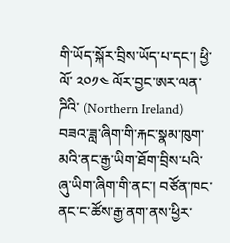གི་ཡོད་སྐོར་བྲིས་ཡོད་པ་དང་། ཕྱི་ལོ་ ༢༠༡༤ ལོར་བྱང་ཨར་ལན་ཌིའི་ (Northern Ireland) བཟའ་ཟླ་ཞིག་གི་རྐང་སྣམ་ཁུག་མའི་ནང་རྒྱ་ཡིག་ཐོག་བྲིས་པའི་ཞུ་ཡིག་ཞིག་གི་ནང་། བཙོན་ཁང་ནང་ང་ཚོས་རྒྱ་ནག་ནས་ཕྱིར་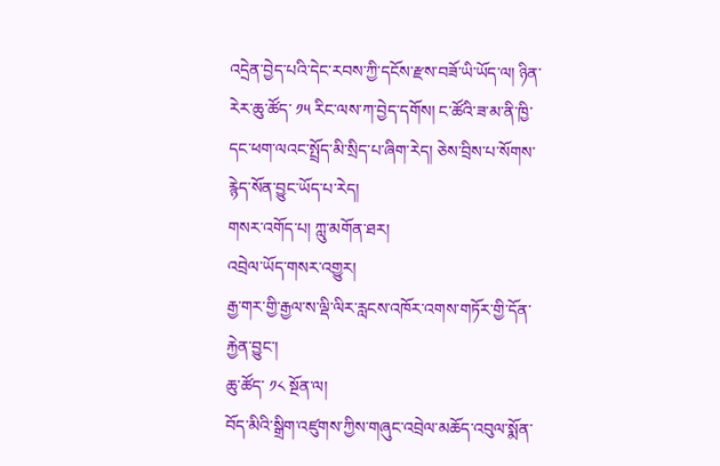འདྲེན་བྱེད་པའི་དེང་རབས་ཀྱི་དངོས་རྫས་བཟོ་ཡི་ཡོད་ལ། ཉིན་རེར་ཆུ་ཚོད་ ༡༥ རིང་ལས་ཀ་བྱེད་དགོས། ང་ཚོའི་ཟ་མ་ནི་ཁྱི་དང་ཕག་ལའང་སྤྲོད་མི་སྲིད་པ་ཞིག་རེད། ཅེས་བྲིས་པ་སོགས་རྙེད་སོན་བྱུང་ཡོད་པ་རེད།
གསར་འགོད་པ། ཀླུ་མགོན་ཐར།
འབྲེལ་ཡོད་གསར་འགྱུར།
རྒྱ་གར་གྱི་རྒྱལ་ས་ལྡི་ལིར་རླངས་འཁོར་འགས་གཏོར་གྱི་དོན་རྐྱེན་བྱུང་།
ཆུ་ཚོད་ ༡༨ སྔོན་ལ།
བོད་མིའི་སྒྲིག་འཛུགས་ཀྱིས་གཞུང་འབྲེལ་མཆོད་འབུལ་སྨོན་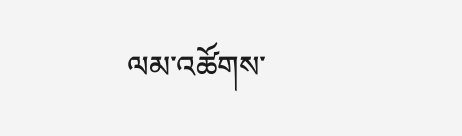ལམ་འཚོགས་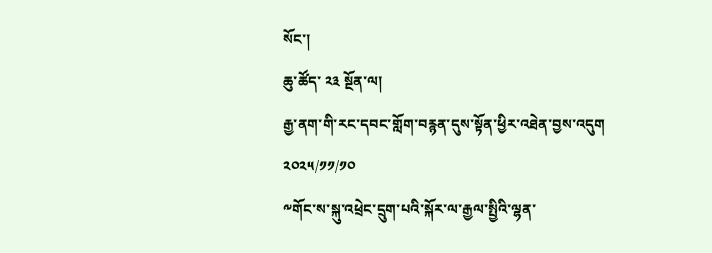སོང་།
ཆུ་ཚོད་ ༢༣ སྔོན་ལ།
རྒྱ་ནག་གི་རང་དབང་གློག་བརྙན་དུས་སྟོན་ཕྱིར་འཐེན་བྱས་འདུག
༢༠༢༥/༡༡/༡༠
༸གོང་ས་སྐུ་འཕྲེང་དྲུག་པའི་སྐོར་ལ་རྒྱལ་སྤྱིའི་ལྷན་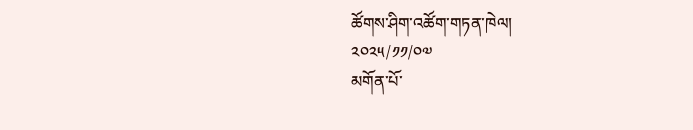ཚོགས་ཤིག་འཚོག་གཏན་ཁེལ།
༢༠༢༥/༡༡/༠༧
མགོན་པོ་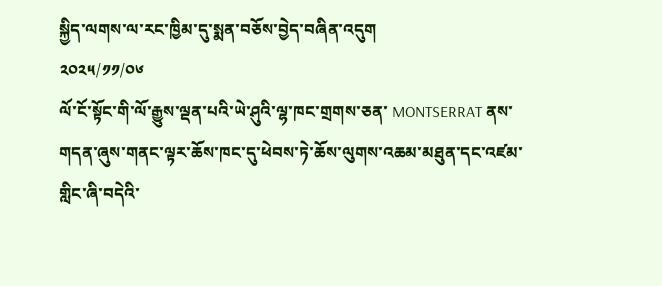སྐྱིད་ལགས་ལ་རང་ཁྱིམ་དུ་སྨན་བཅོས་བྱེད་བཞིན་འདུག
༢༠༢༥/༡༡/༠༦
ལོ་ངོ་སྟོང་གི་ལོ་རྒྱུས་ལྡན་པའི་ཡེ་ཤུའི་ལྷ་ཁང་གྲགས་ཅན་ MONTSERRAT ནས་གདན་ཞུས་གནང་ལྟར་ཆོས་ཁང་དུ་ཕེབས་ཏེ་ཆོས་ལུགས་འཆམ་མཐུན་དང་འཛམ་གླིང་ཞི་བདེའི་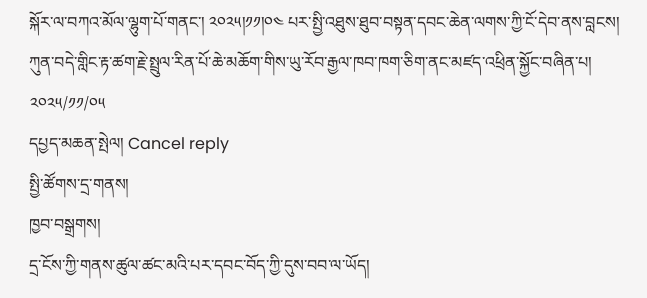སྐོར་ལ་བཀའ་མོལ་ལྷུག་པོ་གནང་། ༢༠༢༥།༡༡།༠༤ པར་སྤྱི་འཐུས་ཐུབ་བསྟན་དབང་ཆེན་ལགས་ཀྱི་ངོ་དེབ་ནས་བླངས།
ཀུན་བདེ་གླིང་རྟ་ཚག་རྗེ་སྤྲུལ་རིན་པོ་ཆེ་མཆོག་གིས་ཡུ་རོབ་རྒྱལ་ཁབ་ཁག་ཅིག་ནང་མཛད་འཕྲིན་སྐྱོང་བཞིན་པ།
༢༠༢༥/༡༡/༠༥
དཔྱད་མཆན་སྤེལ། Cancel reply
སྤྱི་ཚོགས་དྲ་གནས།
ཁྱབ་བསྒྲགས།
དྲ་ངོས་ཀྱི་གནས་ཚུལ་ཚང་མའི་པར་དབང་བོད་ཀྱི་དུས་བབ་ལ་ཡོད།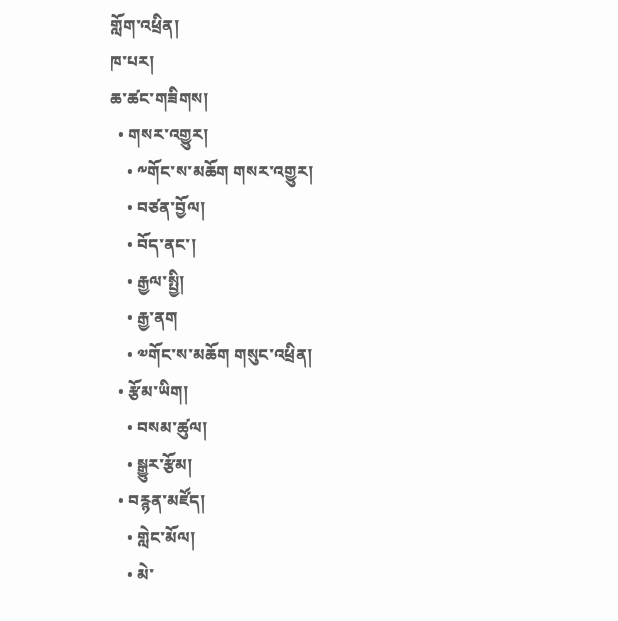གློག་འཕྲིན།
ཁ་པར།
ཆ་ཚང་གཟིགས།
  • གསར་འགྱུར།
    • ༸གོང་ས་མཆོག གསར་འགྱུར།
    • བཙན་བྱོལ།
    • བོད་ནང་།
    • རྒྱལ་སྤྱི།
    • རྒྱ་ནག
    • ༧གོང་ས་མཆོག གསུང་འཕྲིན།
  • རྩོམ་ཡིག།
    • བསམ་ཚུལ།
    • སྒྱུར་རྩོམ།
  • བརྙན་མཛོད།
    • གླེང་མོལ།
    • མེ་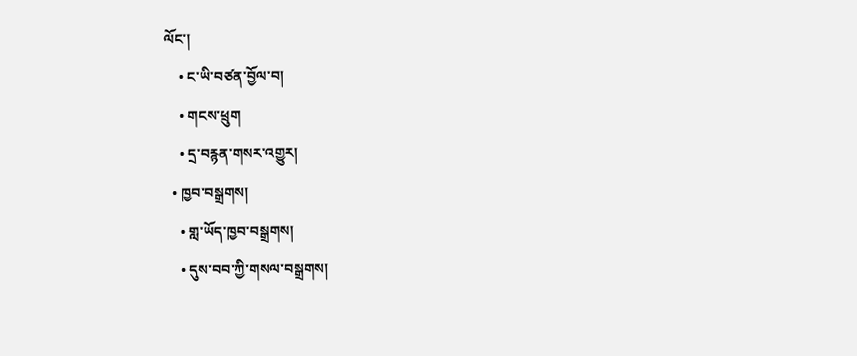ལོང་།
    • ང་ཡི་བཙན་བྱོལ་བ།
    • གངས་ཕྲུག
    • དྲ་བརྙན་གསར་འགྱུར།
  • ཁྱབ་བསྒྲགས།
    • གླ་ཡོད་ཁྱབ་བསྒྲགས།
    • དུས་བབ་ཀྱི་གསལ་བསྒྲགས།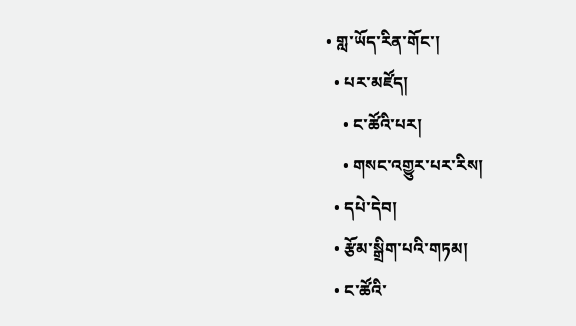• གླ་ཡོད་རིན་གོང་།
  • པར་མཛོད།
    • ང་ཚོའི་པར།
    • གསང་འགྱུར་པར་རིས།
  • དཔེ་དེབ།
  • རྩོམ་སྒྲིག་པའི་གཏམ།
  • ང་ཚོའི་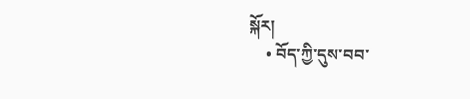སྐོར།
    • བོད་ཀྱི་དུས་བབ་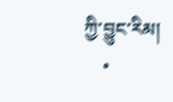ཀྱི་བྱུང་རིམ།
    •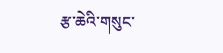རྩ་ཆེའི་གསུང་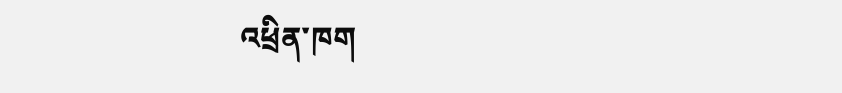འཕྲིན་ཁག